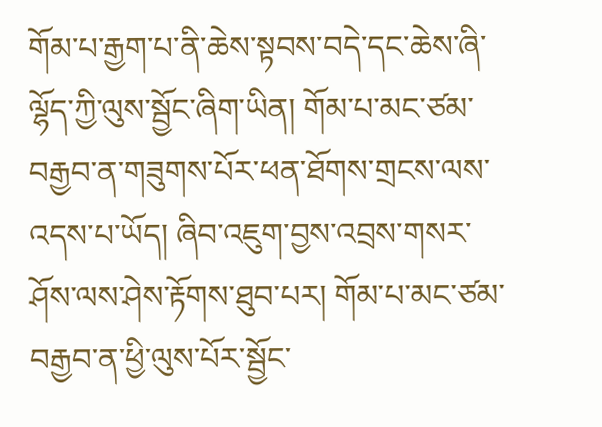གོམ་པ་རྒྱག་པ་ནི་ཆེས་སྟབས་བདེ་དང་ཆེས་ཞི་ལྷོད་ཀྱི་ལུས་སྦྱོང་ཞིག་ཡིན། གོམ་པ་མང་ཙམ་བརྒྱབ་ན་གཟུགས་པོར་ཕན་ཐོགས་གྲངས་ལས་འདས་པ་ཡོད། ཞིབ་འཇུག་བྱས་འབྲས་གསར་ཤོས་ལས་ཤེས་རྟོགས་ཐུབ་པར། གོམ་པ་མང་ཙམ་བརྒྱབ་ན་ཕྱི་ལུས་པོར་སྦྱོང་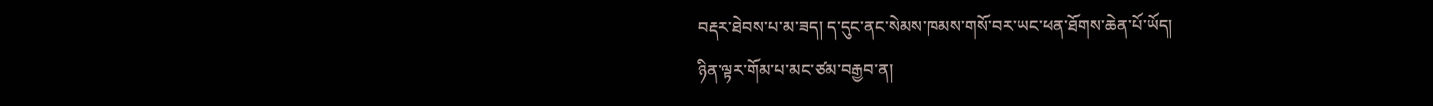བརྡར་ཐེབས་པ་མ་ཟད། ད་དུང་ནང་སེམས་ཁམས་གསོ་བར་ཡང་ཕན་ཐོགས་ཆེན་པོ་ཡོད།
ཉིན་ལྟར་གོམ་པ་མང་ཙམ་བརྒྱབ་ན།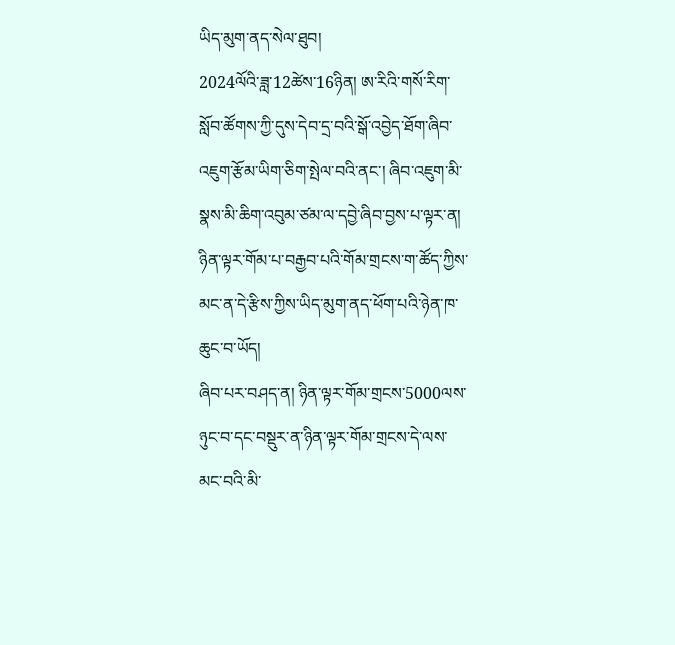ཡིད་མུག་ནད་སེལ་ཐུབ།
2024ལོའི་ཟླ་12ཚེས་16ཉིན། ཨ་རིའི་གསོ་རིག་སློབ་ཚོགས་ཀྱི་དུས་དེབ་དྲ་བའི་སྒོ་འབྱེད་ཐོག་ཞིབ་འཇུག་རྩོམ་ཡིག་ཅིག་སྤེལ་བའི་ནང་། ཞིབ་འཇུག་མི་སྣས་མི་ཆིག་འབུམ་ཙམ་ལ་དབྱེ་ཞིབ་བྱས་པ་ལྟར་ན། ཉིན་ལྟར་གོམ་པ་བརྒྱབ་པའི་གོམ་གྲངས་ག་ཚོད་ཀྱིས་མང་ན་དེ་རྩིས་ཀྱིས་ཡིད་མུག་ནད་ཕོག་པའི་ཉེན་ཁ་ཆུང་བ་ཡོད།
ཞིབ་པར་བཤད་ན། ཉིན་ལྟར་གོམ་གྲངས་5000ལས་ཉུང་བ་དང་བསྡུར་ན་ཉིན་ལྟར་གོམ་གྲངས་དེ་ལས་མང་བའི་མི་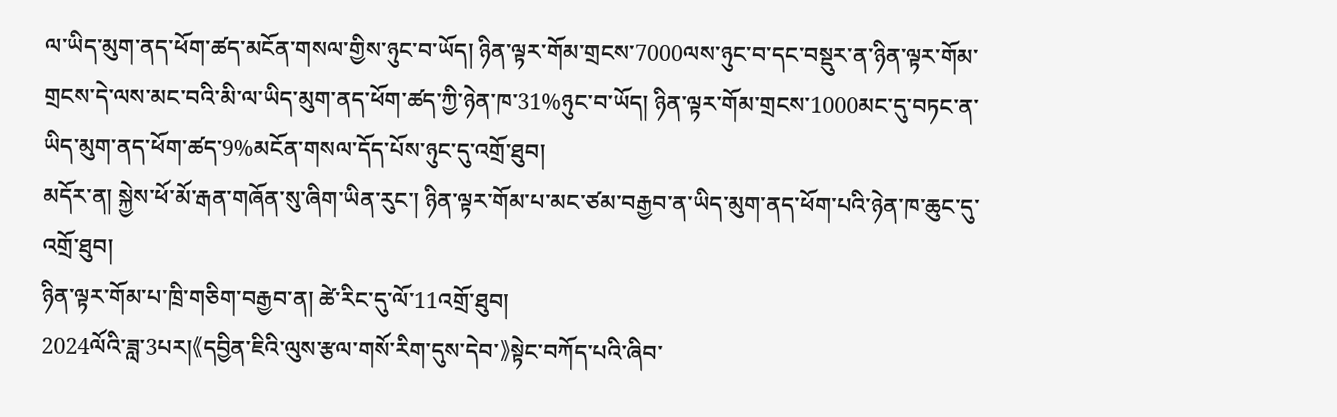ལ་ཡིད་མུག་ནད་ཕོག་ཚད་མངོན་གསལ་གྱིས་ཉུང་བ་ཡོད། ཉིན་ལྟར་གོམ་གྲངས་7000ལས་ཉུང་བ་དང་བསྡུར་ན་ཉིན་ལྟར་གོམ་གྲངས་དེ་ལས་མང་བའི་མི་ལ་ཡིད་མུག་ནད་ཕོག་ཚད་ཀྱི་ཉེན་ཁ་31%ཉུང་བ་ཡོད། ཉིན་ལྟར་གོམ་གྲངས་1000མང་དུ་བཏང་ན་ཡིད་མུག་ནད་ཕོག་ཚད་9%མངོན་གསལ་དོད་པོས་ཉུང་དུ་འགྲོ་ཐུབ།
མདོར་ན། སྐྱེས་ཕོ་མོ་རྒན་གཞོན་སུ་ཞིག་ཡིན་རུང་། ཉིན་ལྟར་གོམ་པ་མང་ཙམ་བརྒྱབ་ན་ཡིད་མུག་ནད་ཕོག་པའི་ཉེན་ཁ་ཆུང་དུ་འགྲོ་ཐུབ།
ཉིན་ལྟར་གོམ་པ་ཁྲི་གཅིག་བརྒྱབ་ན། ཚེ་རིང་དུ་ལོ་11འགྲོ་ཐུབ།
2024ལོའི་ཟླ་3པར།《དབྱིན་ཇིའི་ལུས་རྩལ་གསོ་རིག་དུས་དེབ་》སྟེང་བཀོད་པའི་ཞིབ་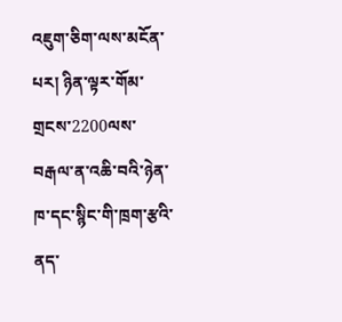འཇུག་ཅིག་ལས་མངོན་པར། ཉིན་ལྟར་གོམ་གྲངས་2200ལས་བརྒལ་ན་འཆི་བའི་ཉེན་ཁ་དང་སྙིང་གི་ཁྲག་རྩའི་ནད་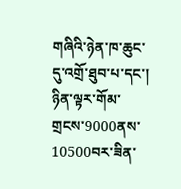གཞིའི་ཉེན་ཁ་ཆུང་དུ་འགྲོ་ཐུབ་པ་དང་། ཉིན་ལྟར་གོམ་གྲངས་9000ནས་10500བར་ཟིན་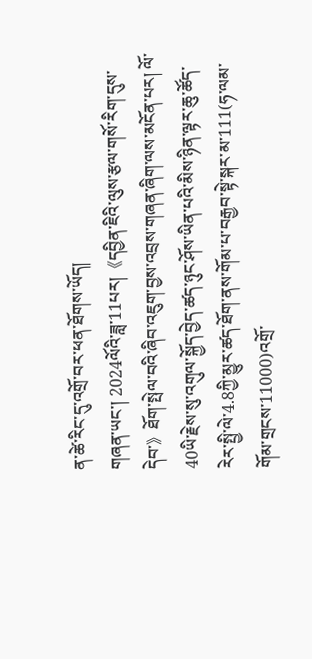ན་ཚེ་རིང་དུ་འགྲོ་བར་ཕན་ཐོགས་ཡོད།
གཞན་ཡང་། 2024ལོའི་ཟླ་11པར།《དབྱིན་ཇིའི་ལུས་རྩལ་གསོ་རིག་དུས་དེབ་》ཐོག་སྤེལ་བའི་ཞིབ་འཇུག་བྱས་འབྲས་གཞན་ཞིག་ལས་མངོན་པར། ལོ་40ཡི་རྗེས་སུ་འགུལ་སྐྱོད་བྱེད་ཚད་ཉུང་ཤོས་ཡིན་པའི་མིས་ཉིན་ལྟར་ཆུ་ཚོད་རེར་སྤྱི་ལེ་4.8ཀྱི་མྱུར་ཚད་ཐོག་ནས་གོམ་པ་བརྒྱབ་སྟེ་སྐར་མ་111(ཧ་ལམ་གོམ་གྲངས་11000)འགྲོ་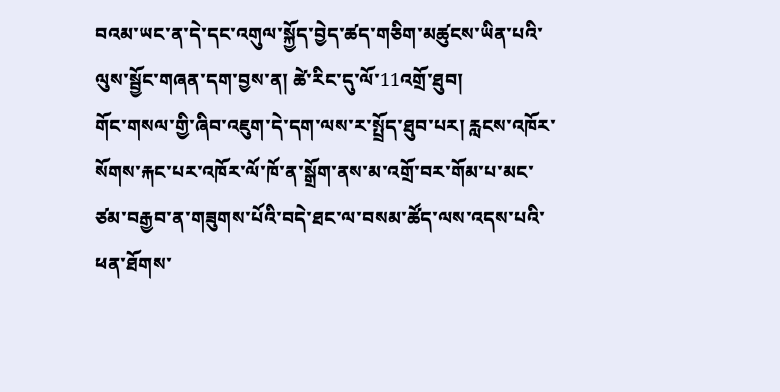བའམ་ཡང་ན་དེ་དང་འགུལ་སྐྱོད་བྱེད་ཚད་གཅིག་མཚུངས་ཡིན་པའི་ལུས་སྦྱོང་གཞན་དག་བྱས་ན། ཚེ་རིང་དུ་ལོ་11འགྲོ་ཐུབ།
གོང་གསལ་གྱི་ཞིབ་འཇུག་དེ་དག་ལས་ར་སྤྲོད་ཐུབ་པར། རླངས་འཁོར་སོགས་རྐང་པར་འཁོར་ལོ་ཁོ་ན་སྒྲོག་ནས་མ་འགྲོ་བར་གོམ་པ་མང་ཙམ་བརྒྱབ་ན་གཟུགས་པོའི་བདེ་ཐང་ལ་བསམ་ཚོད་ལས་འདས་པའི་ཕན་ཐོགས་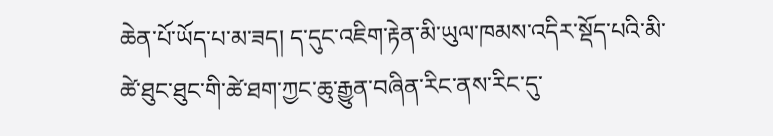ཆེན་པོ་ཡོད་པ་མ་ཟད། ད་དུང་འཇིག་རྟེན་མི་ཡུལ་ཁམས་འདིར་སྡོད་པའི་མི་ཚེ་ཐུང་ཐུང་གི་ཚེ་ཐག་ཀྱང་ཆུ་རྒྱུན་བཞིན་རིང་ནས་རིང་དུ་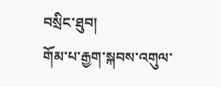བསྲིང་ཐུབ།
གོམ་པ་རྒྱག་སྐབས་འགུལ་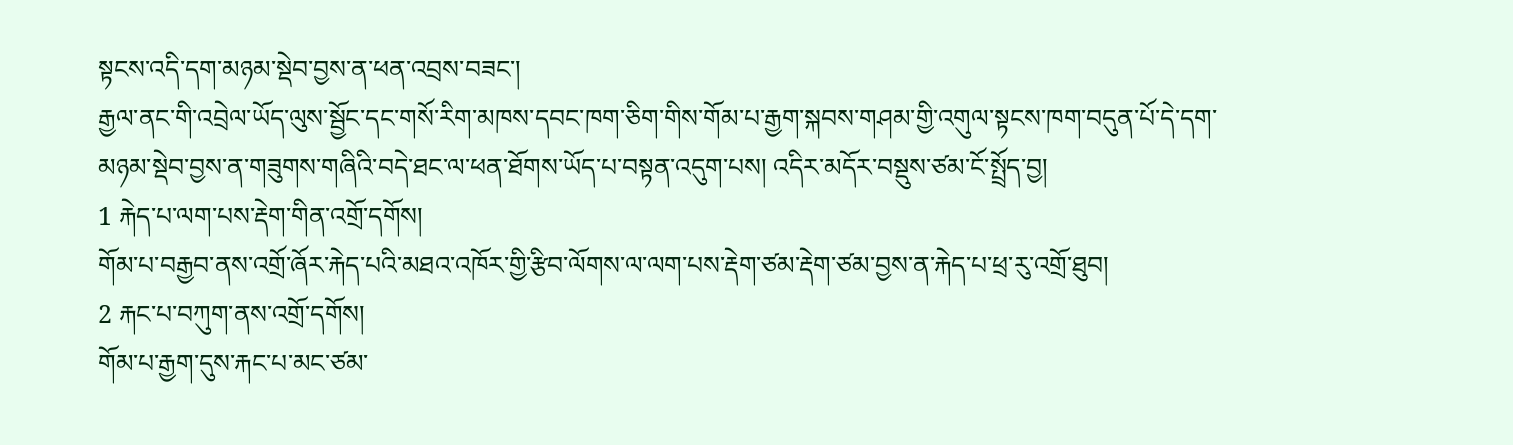སྟངས་འདི་དག་མཉམ་སྡེབ་བྱས་ན་ཕན་འབྲས་བཟང་།
རྒྱལ་ནང་གི་འབྲེལ་ཡོད་ལུས་སྦྱོང་དང་གསོ་རིག་མཁས་དབང་ཁག་ཅིག་གིས་གོམ་པ་རྒྱག་སྐབས་གཤམ་གྱི་འགུལ་སྟངས་ཁག་བདུན་པོ་དེ་དག་མཉམ་སྡེབ་བྱས་ན་གཟུགས་གཞིའི་བདེ་ཐང་ལ་ཕན་ཐོགས་ཡོད་པ་བསྟན་འདུག་པས། འདིར་མདོར་བསྡུས་ཙམ་ངོ་སྤྲོད་བྱ།
1 རྐེད་པ་ལག་པས་རྡེག་གིན་འགྲོ་དགོས།
གོམ་པ་བརྒྱབ་ནས་འགྲོ་ཞོར་རྐེད་པའི་མཐའ་འཁོར་གྱི་རྩིབ་ལོགས་ལ་ལག་པས་རྡེག་ཙམ་རྡེག་ཙམ་བྱས་ན་རྐེད་པ་ཕྲ་རུ་འགྲོ་ཐུབ།
2 རྐང་པ་བཀུག་ནས་འགྲོ་དགོས།
གོམ་པ་རྒྱག་དུས་རྐང་པ་མང་ཙམ་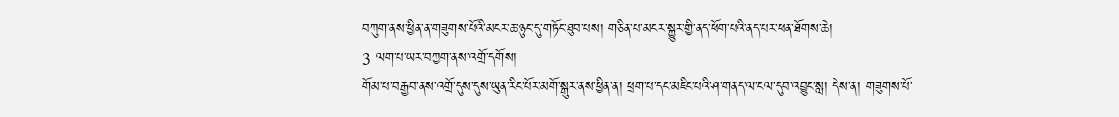བཀུག་ནས་ཕྱིན་ན་གཟུགས་པོའི་མངར་ཆ་ཉུང་དུ་གཏོང་ཐུབ་པས། གཅིན་པ་མངར་སྐྱུར་གྱི་ནད་ཕོག་པའི་ནད་པར་ཕན་ཐོགས་ཆེ།
3 ལག་པ་ཡར་བཀྱག་ནས་འགྲོ་དགོས།
གོམ་པ་བརྒྱབ་ནས་འགྲོ་དུས་དུས་ཡུན་རིང་པོར་མགོ་སྒུར་ནས་ཕྱིན་ན། ཕྲག་པ་དང་མཇིང་པའི་ཤ་གནད་ལ་ངལ་དུབ་འབྱུང་སླ། དེས་ན། གཟུགས་པོ་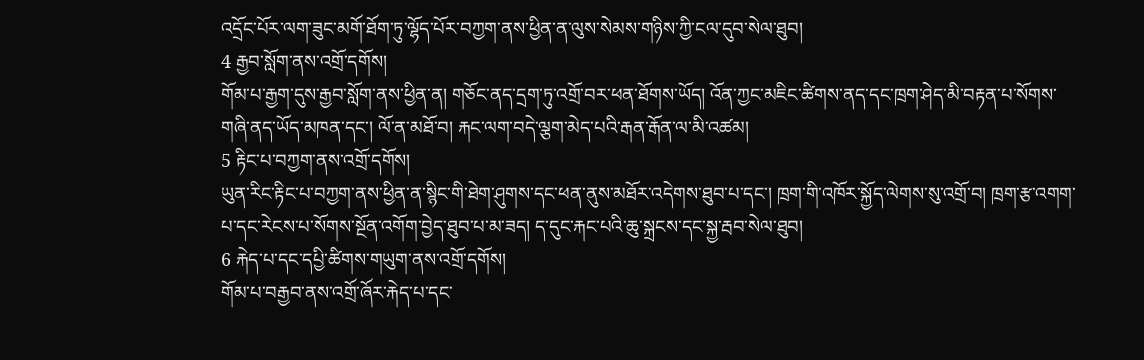འདྲོང་པོར་ལག་ཟུང་མགོ་ཐོག་ཏུ་ལྷོད་པོར་བཀྱག་ནས་ཕྱིན་ན་ལུས་སེམས་གཉིས་ཀྱི་ངལ་དུབ་སེལ་ཐུབ།
4 རྒྱབ་སློག་ནས་འགྲོ་དགོས།
གོམ་པ་རྒྱག་དུས་རྒྱབ་སློག་ནས་ཕྱིན་ན། གཅོང་ནད་དྲག་ཏུ་འགྲོ་བར་ཕན་ཐོགས་ཡོད། འོན་ཀྱང་མཇིང་ཚིགས་ནད་དང་ཁྲག་ཤེད་མི་བརྟན་པ་སོགས་གཞི་ནད་ཡོད་མཁན་དང་། ལོ་ན་མཐོ་བ། རྐང་ལག་བདེ་ལྕག་མེད་པའི་རྒན་རྒོན་ལ་མི་འཚམ།
5 རྟིང་པ་བཀྱག་ནས་འགྲོ་དགོས།
ཡུན་རིང་རྟིང་པ་བཀྱག་ནས་ཕྱིན་ན་སྙིང་གི་ཐེག་ཤུགས་དང་ཕན་ནུས་མཐོར་འདེགས་ཐུབ་པ་དང་། ཁྲག་གི་འཁོར་སྐྱོད་ལེགས་སུ་འགྲོ་བ། ཁྲག་རྩ་འགག་པ་དང་རེངས་པ་སོགས་སྔོན་འགོག་བྱེད་ཐུབ་པ་མ་ཟད། ད་དུང་རྐང་པའི་ཆུ་སྐྲངས་དང་སྐྱ་རྦབ་སེལ་ཐུབ།
6 རྐེད་པ་དང་དཔྱི་ཚིགས་གཡུག་ནས་འགྲོ་དགོས།
གོམ་པ་བརྒྱབ་ནས་འགྲོ་ཞོར་རྐེད་པ་དང་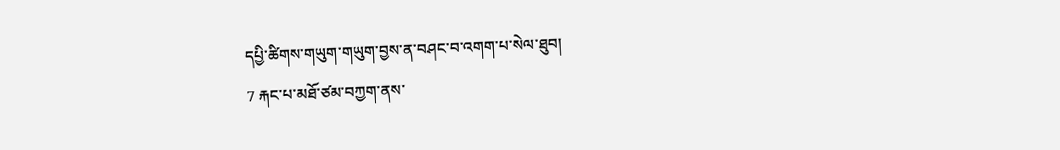དཔྱི་ཚིགས་གཡུག་གཡུག་བྱས་ན་བཤང་བ་འགག་པ་སེལ་ཐུབ།
7 རྐང་པ་མཐོ་ཙམ་བཀྱག་ནས་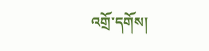འགྲོ་དགོས།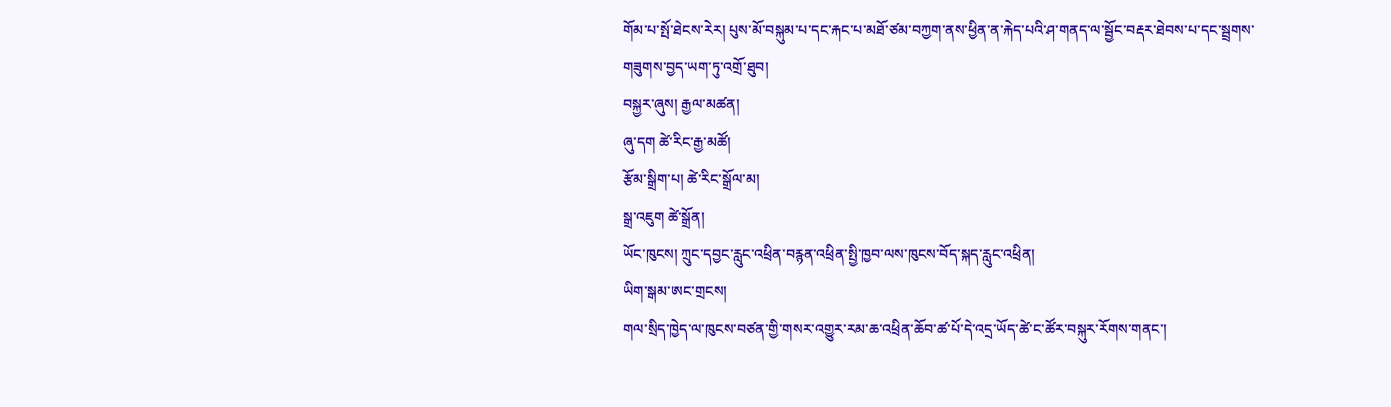གོམ་པ་སྤོ་ཐེངས་རེར། པུས་མོ་བསྐུམ་པ་དང་རྐང་པ་མཐོ་ཙམ་བཀྱག་ནས་ཕྱིན་ན་རྐེད་པའི་ཤ་གནད་ལ་སྦྱོང་བརྡར་ཐེབས་པ་དང་སྦྲགས་གཟུགས་བྱད་ཡག་ཏུ་འགྲོ་ཐུབ།
བསྐྱར་ཞུས། རྒྱལ་མཚན།
ཞུ་དག ཚེ་རིང་རྒྱ་མཚོ།
རྩོམ་སྒྲིག་པ། ཚེ་རིང་སྒྲོལ་མ།
སྒྲ་འཇུག ཚེ་སྒྲོན།
ཡོང་ཁུངས། ཀྲུང་དབྱང་རླུང་འཕྲིན་བརྙན་འཕྲིན་སྤྱི་ཁྱབ་ལས་ཁུངས་བོད་སྐད་རླུང་འཕྲིན།
ཡིག་སྒམ་ཨང་གྲངས།
གལ་སྲིད་ཁྱེད་ལ་ཁུངས་བཙན་གྱི་གསར་འགྱུར་རམ་ཆ་འཕྲིན་ཆོབ་ཚ་པོ་དེ་འདྲ་ཡོད་ཚེ་ང་ཚོར་བསྐུར་རོགས་གནང་།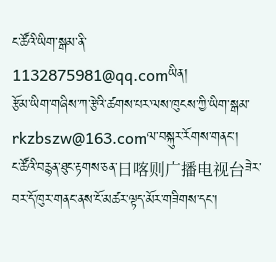ང་ཚོའི་ཡིག་སྒམ་ནི་1132875981@qq.comཡིན།
རྩོམ་ཡིག་གཞིས་ཀ་རྩེའི་ཚགས་པར་ལས་ཁུངས་ཀྱི་ཡིག་སྒམ་rkzbszw@163.comལ་བསྐུར་རོགས་གནང་།
ང་ཚོའི་བརྙན་ཐུང་རྟགས་ཅན་日喀则广播电视台ཟེར་བར་དོ་ཁུར་གནང་ནས་ངོ་མཚར་ལྟད་མོར་གཟིགས་དང་།